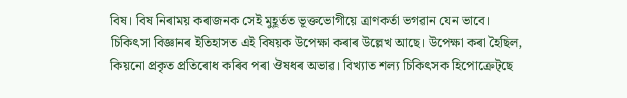বিষ। বিষ নিৰাময় কৰাজনক সেই মুহূৰ্তত ভূক্তভোগীয়ে ত্ৰাণকৰ্তা ভগৱান যেন ভাবে। চিকিৎসা বিজ্ঞানৰ ইতিহাসত এই বিষয়ক উপেক্ষা কৰাৰ উল্লেখ আছে। উপেক্ষা কৰা হৈছিল, কিয়নো প্ৰকৃত প্ৰতিৰোধ কৰিব পৰা ঔষধৰ অভাৱ। বিখ্যাত শল্য চিকিৎসক হিপোক্রেট্ছে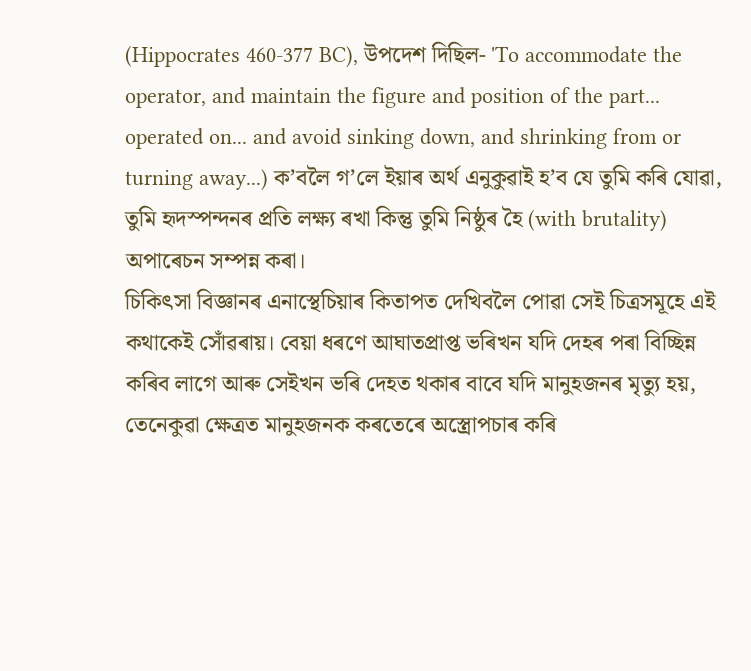(Hippocrates 460-377 BC), উপদেশ দিছিল- 'To accommodate the operator, and maintain the figure and position of the part... operated on... and avoid sinking down, and shrinking from or turning away...) ক’বলৈ গ’লে ইয়াৰ অৰ্থ এনুকুৱাই হ’ব যে তুমি কৰি যোৱা, তুমি হৃদস্পন্দনৰ প্ৰতি লক্ষ্য ৰখা কিন্তু তুমি নিষ্ঠুৰ হৈ (with brutality) অপাৰেচন সম্পন্ন কৰা।
চিকিৎসা বিজ্ঞানৰ এনাস্থেচিয়াৰ কিতাপত দেখিবলৈ পোৱা সেই চিত্ৰসমূহে এই কথাকেই সোঁৱৰায়। বেয়া ধৰণে আঘাতপ্রাপ্ত ভৰিখন যদি দেহৰ পৰা বিচ্ছিন্ন কৰিব লাগে আৰু সেইখন ভৰি দেহত থকাৰ বাবে যদি মানুহজনৰ মৃত্যু হয়, তেনেকুৱা ক্ষেত্ৰত মানুহজনক কৰতেৰে অস্ত্ৰোপচাৰ কৰি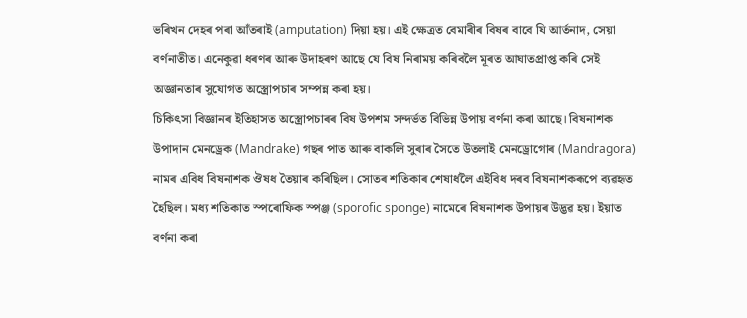ভৰিখন দেহৰ পৰা আঁতৰাই (amputation) দিয়া হয়। এই ক্ষেত্ৰত বেমাৰীৰ বিষৰ বাবে যি আৰ্তনাদ, সেয়া বৰ্ণনাতীত। এনেকুৱা ধৰণৰ আৰু উদাহৰণ আছে যে বিষ নিৰাময় কৰিবলৈ মূৰত আঘাতপ্রাপ্ত কৰি সেই অজ্ঞানতাৰ সুযোগত অস্ত্রোপচাৰ সম্পন্ন কৰা হয়।
চিকিৎসা বিজ্ঞানৰ ইতিহাসত অস্ত্ৰোপচাৰৰ বিষ উপশম সন্দৰ্ভত বিভিন্ন উপায় বৰ্ণনা কৰা আছে। বিষনাশক উপাদান মেনড্রেক (Mandrake) গছৰ পাত আৰু বাকলি সুৰাৰ সৈতে উতলাই মেনড্রোগোৰ (Mandragora) নামৰ এবিধ বিষনাশক ঔষধ তৈয়াৰ কৰিছিল। সোতৰ শতিকাৰ শেষাৰ্ধলৈ এইবিধ দৰব বিষনাশকৰূপে ব্যৱহৃত হৈছিল। মধ্য শতিকাত স্পৰোফিক স্পঞ্জ (sporofic sponge) নামেৰে বিষনাশক উপায়ৰ উদ্ভৱ হয়। ইয়াত বৰ্ণনা কৰা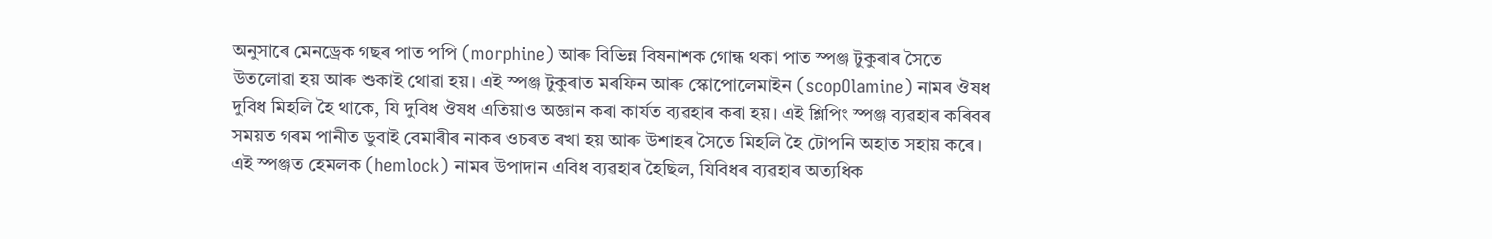অনুসাৰে মেনড্রেক গছৰ পাত পপি (morphine) আৰু বিভিন্ন বিষনাশক গোন্ধ থকা পাত স্পঞ্জ টুকুৰাৰ সৈতে উতলোৱা হয় আৰু শুকাই থোৱা হয়। এই স্পঞ্জ টুকুৰাত মৰফিন আৰু স্কোপোলেমাইন (scopOlamine) নামৰ ঔষধ দুবিধ মিহলি হৈ থাকে, যি দুবিধ ঔষধ এতিয়াও অজ্ঞান কৰা কাৰ্যত ব্যৱহাৰ কৰা হয়। এই শ্লিপিং স্পঞ্জ ব্যৱহাৰ কৰিবৰ সময়ত গৰম পানীত ডুবাই বেমাৰীৰ নাকৰ ওচৰত ৰখা হয় আৰু উশাহৰ সৈতে মিহলি হৈ টোপনি অহাত সহায় কৰে। এই স্পঞ্জত হেমলক (hemlock) নামৰ উপাদান এবিধ ব্যৱহাৰ হৈছিল, যিবিধৰ ব্যৱহাৰ অত্যধিক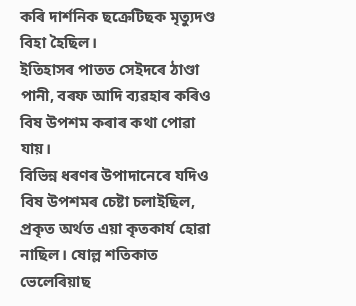কৰি দাৰ্শনিক ছক্ৰেটিছক মৃত্যুদণ্ড বিহা হৈছিল।
ইতিহাসৰ পাতত সেইদৰে ঠাণ্ডা পানী, বৰফ আদি ব্যৱহাৰ কৰিও বিষ উপশম কৰাৰ কথা পোৱা যায়।
বিভিন্ন ধৰণৰ উপাদানেৰে যদিও বিষ উপশমৰ চেষ্টা চলাইছিল, প্ৰকৃত অৰ্থত এয়া কৃতকাৰ্য হোৱা নাছিল। ষোল্ল শতিকাত ভেলেৰিয়াছ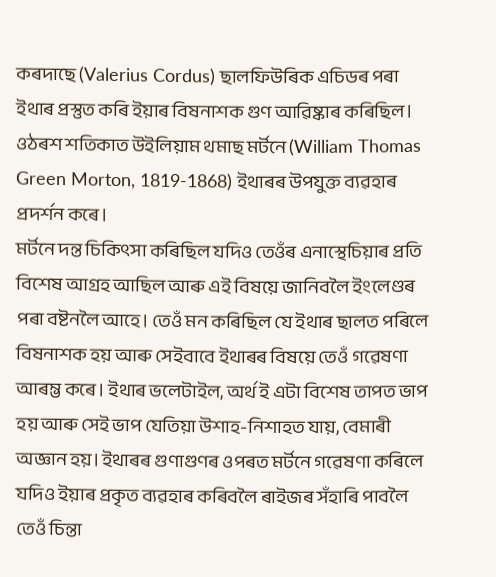কৰদাছে (Valerius Cordus) ছালফিউৰিক এচিডৰ পৰা ইথাৰ প্ৰস্তুত কৰি ইয়াৰ বিষনাশক গুণ আৱিষ্কাৰ কৰিছিল।
ওঠৰশ শতিকাত উইলিয়াম থমাছ মৰ্টনে (William Thomas Green Morton, 1819-1868) ইথাৰৰ উপযুক্ত ব্যৱহাৰ প্ৰদৰ্শন কৰে।
মর্টনে দন্ত চিকিৎসা কৰিছিল যদিও তেওঁৰ এনাস্থেচিয়াৰ প্ৰতি বিশেষ আগ্রহ আছিল আৰু এই বিষয়ে জানিবলৈ ইংলেণ্ডৰ পৰা বষ্টনলৈ আহে। তেওঁ মন কৰিছিল যে ইথাৰ ছালত পৰিলে বিষনাশক হয় আৰু সেইবাবে ইথাৰৰ বিষয়ে তেওঁ গৱেষণা আৰম্ভ কৰে। ইথাৰ ভলেটাইল, অর্থ ই এটা বিশেষ তাপত ভাপ হয় আৰু সেই ভাপ যেতিয়া উশাহ-নিশাহত যায়, বেমাৰী অজ্ঞান হয়। ইথাৰৰ গুণাগুণৰ ওপৰত মর্টনে গৱেষণা কৰিলে যদিও ইয়াৰ প্ৰকৃত ব্যৱহাৰ কৰিবলৈ ৰাইজৰ সঁহাৰি পাবলৈ তেওঁ চিন্তা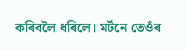কৰিবলৈ ধৰিলে। মর্টনে তেওঁৰ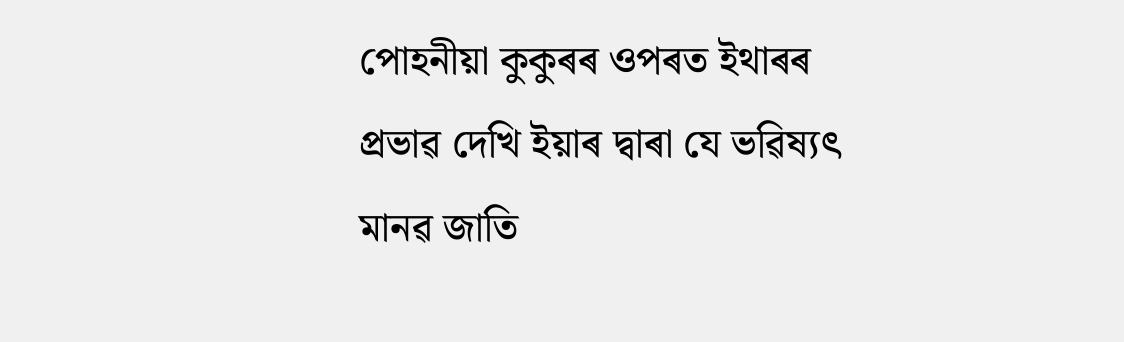পোহনীয়া কুকুৰৰ ওপৰত ইথাৰৰ প্ৰভাৱ দেখি ইয়াৰ দ্বাৰা যে ভৱিষ্যৎ মানৱ জাতি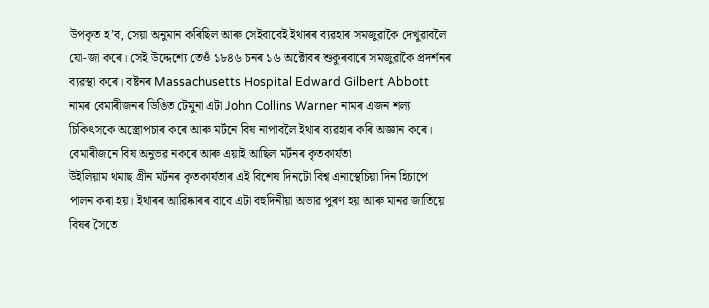উপকৃত হ’ব, সেয়া অনুমান কৰিছিল আৰু সেইবাবেই ইথাৰৰ ব্যৱহাৰ সমজুৱাকৈ দেখুৱাবলৈ যো-জা কৰে। সেই উদ্দেশ্যে তেওঁ ১৮৪৬ চনৰ ১৬ অক্টোবৰ শুকুৰবাৰে সমজুৱাকৈ প্ৰদৰ্শনৰ ব্যৱস্থা কৰে। বষ্টনৰ Massachusetts Hospital Edward Gilbert Abbott নামৰ বেমাৰীজনৰ ডিঙিত টেমুনা এটা John Collins Warner নামৰ এজন শল্য চিকিৎসকে অস্ত্ৰোপচাৰ কৰে আৰু মৰ্টনে বিষ নাপাবলৈ ইথাৰ ব্যৱহাৰ কৰি অজ্ঞান কৰে। বেমাৰীজনে বিষ অনুভৱ নকৰে আৰু এয়াই আছিল মৰ্টনৰ কৃতকার্যতা
উইলিয়াম থমাছ গ্রীন মৰ্টনৰ কৃতকার্যতাৰ এই বিশেষ দিনটো বিশ্ব এনাস্থেচিয়া দিন হিচাপে পালন কৰা হয়। ইথাৰৰ আৱিষ্কাৰৰ বাবে এটা বহুদিনীয়া অভাৱ পুৰণ হয় আৰু মানৱ জাতিয়ে বিষৰ সৈতে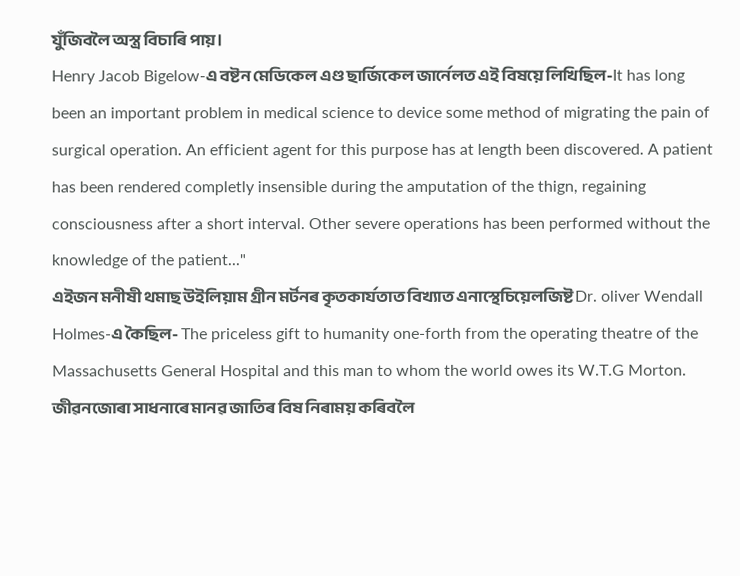যুঁজিবলৈ অস্ত্ৰ বিচাৰি পায়।
Henry Jacob Bigelow-এ বষ্টন মেডিকেল এণ্ড ছাৰ্জিকেল জাৰ্নেলত এই বিষয়ে লিখিছিল-It has long been an important problem in medical science to device some method of migrating the pain of surgical operation. An efficient agent for this purpose has at length been discovered. A patient has been rendered completly insensible during the amputation of the thign, regaining consciousness after a short interval. Other severe operations has been performed without the knowledge of the patient..."
এইজন মনীষী থমাছ উইলিয়াম গ্রীন মর্টনৰ কৃতকাৰ্যতাত বিখ্যাত এনাস্থেচিয়েলজিষ্ট Dr. oliver Wendall Holmes-এ কৈছিল- The priceless gift to humanity one-forth from the operating theatre of the Massachusetts General Hospital and this man to whom the world owes its W.T.G Morton.
জীৱনজোৰা সাধনাৰে মানৱ জাতিৰ বিষ নিৰাময় কৰিবলৈ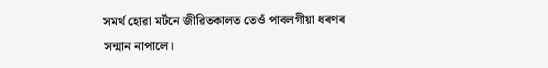সমৰ্থ হোৱা মর্টনে জীৱিতকালত তেওঁ পাবলগীয়া ধৰণৰ সন্মান নাপালে।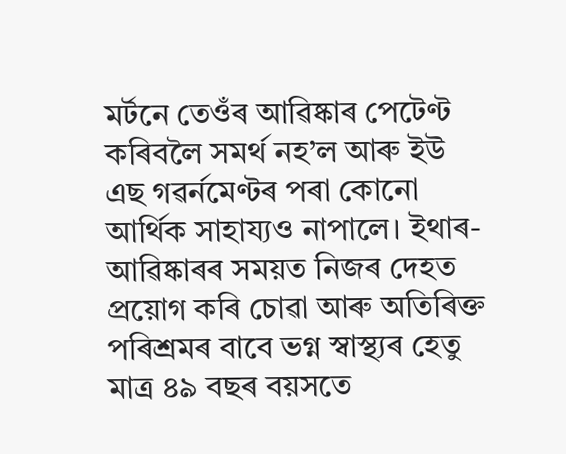মর্টনে তেওঁৰ আৱিষ্কাৰ পেটেণ্ট কৰিবলৈ সমৰ্থ নহ’ল আৰু ইউ এছ গৱৰ্নমেণ্টৰ পৰা কোনো আর্থিক সাহায্যও নাপালে। ইথাৰ-আৱিষ্কাৰৰ সময়ত নিজৰ দেহত প্ৰয়োগ কৰি চোৱা আৰু অতিৰিক্ত পৰিশ্ৰমৰ বাবে ভগ্ন স্বাস্থ্যৰ হেতু মাত্র ৪৯ বছৰ বয়সতে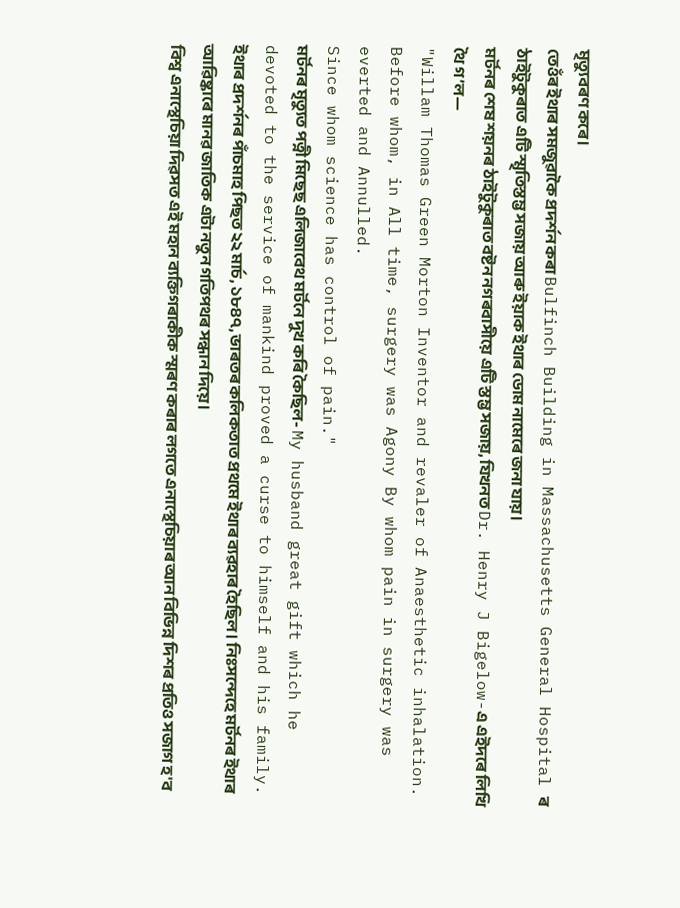মৃত্যুবৰণ কৰে।
তেওঁৰ ইথাৰ সমজুৱাকৈ প্ৰদৰ্শন কৰা Bulfinch Building in Massachusetts General Hospital ৰ ঠাইটুকুৰাত এটি স্মৃতিস্তম্ভ সজায় আৰু ইয়াক ইথাৰ ডোম নামেৰে জনা যায়।
মৰ্টনৰ শেষ শয়নৰ ঠাইটুকুৰাত বষ্টন নগৰবাসীয়ে এটি স্তম্ভ সজায়, যিখনত Dr. Henry J Bigelow-এ এইদৰে লিখি থৈ গ’ল—
"Willam Thomas Green Morton Inventor and revaler of Anaesthetic inhalation. Before whom, in All time, surgery was Agony By whom pain in surgery was everted and Annulled.
Since whom science has control of pain."
মৰ্টনৰ মৃত্যুত পত্নী মিছেছ এলিজাবেথ মর্টনে দুখ কৰি কৈছিল- My husband great gift which he devoted to the service of mankind proved a curse to himself and his family.
ইথাৰ প্ৰদৰ্শনৰ পাঁচমাহ পিছত ২২ মার্চ, ১৮৪৭, ভাৰতৰ কলিকতাত প্ৰথমে ইথাৰ ব্যৱহাৰ হৈছিল। নিঃসন্দেহে মৰ্টনৰ ইথাৰ আৱিষ্কাৰে মানৱ জাতিক এটা নতুন গতিপথৰ সন্ধান দিয়ে।
বিশ্ব এনাস্থেচিয়া দিৱসত এই মহান ব্যক্তিগৰাকীক স্মৰণ কৰাৰ লগতে এনাস্থেচিয়াৰ আন বিভিন্ন দিশৰ প্রতিও সজাগ হ'ব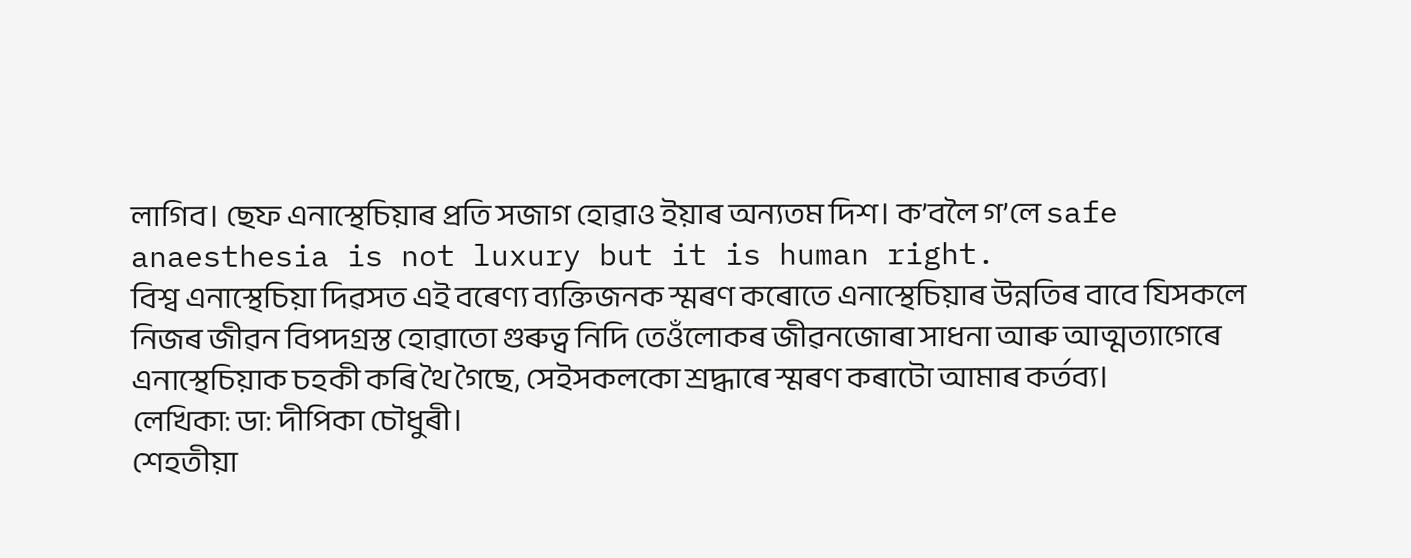লাগিব। ছেফ এনাস্থেচিয়াৰ প্ৰতি সজাগ হোৱাও ইয়াৰ অন্যতম দিশ। ক’বলৈ গ’লে safe anaesthesia is not luxury but it is human right.
বিশ্ব এনাস্থেচিয়া দিৱসত এই বৰেণ্য ব্যক্তিজনক স্মৰণ কৰোতে এনাস্থেচিয়াৰ উন্নতিৰ বাবে যিসকলে নিজৰ জীৱন বিপদগ্রস্ত হোৱাতো গুৰুত্ব নিদি তেওঁলোকৰ জীৱনজোৰা সাধনা আৰু আত্মত্যাগেৰে এনাস্থেচিয়াক চহকী কৰি থৈ গৈছে, সেইসকলকো শ্ৰদ্ধাৰে স্মৰণ কৰাটো আমাৰ কর্তব্য।
লেখিকা: ডা: দীপিকা চৌধুৰী।
শেহতীয়া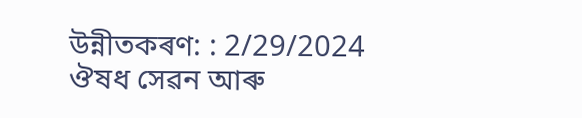উন্নীতকৰণ: : 2/29/2024
ঔষধ সেৱন আৰু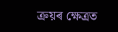ক্ৰয়ৰ ক্ষেত্ৰত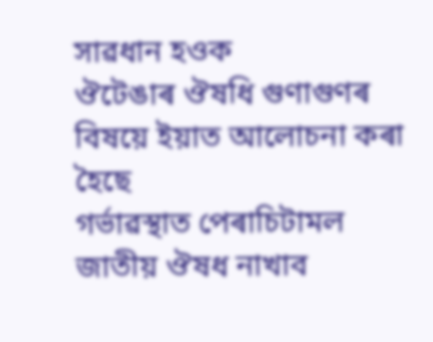সাৱধান হওক
ঔটেঙাৰ ঔষধি গুণাগুণৰ বিষয়ে ইয়াত আলোচনা কৰা হৈছে
গৰ্ভাৱস্থাত পেৰাচিটামল জাতীয় ঔষধ নাখাব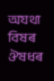অযথা বিষৰ ঔষধৰ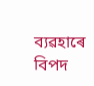ব্যৱহাৰে বিপদ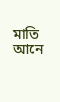মাতি আনে